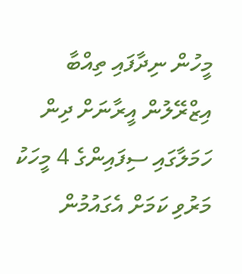މީހުން ނިދާފައި ތިއްބާ އިޒްރޭލުން އީރާނަށް ދިން ހަމަލާގައި ސިފައިންގެ 4 މީހަކު މަރުވި ކަމަށް އެގައުމުން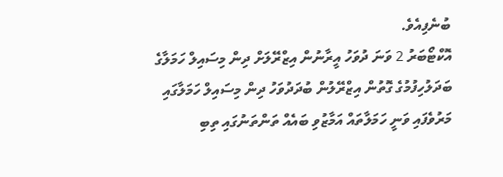ބުނެފިއެވެ.
އޮކްޓޯބަރު 2 ވަނަ ދުވަހު އީރާނުން އިޒްރޭލަށް ދިން މިސައިލް ހަމަލާގެ ބަދަލުހިފުމުގެ ގޮތުން އިޒްރޭލުން ބުދަދުވަހު ދިން މިސައިލް ހަމަލާގައި މަރުވެފައި ވަނީ ހަމަލާތައް އަމާޒުވި ބައެއް ތަންތަނުގައި ތިބި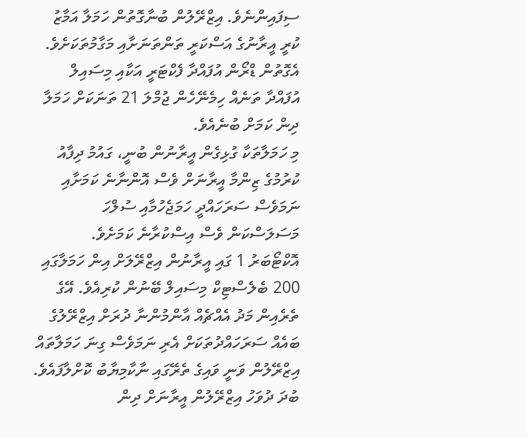ސިފައިންނެވެ. އިޒްރޭލުން ބުނާގޮތުން ހަމަލާ އަމާޒު ކުރީ އީރާނުގެ އަސްކަރީ ތަންތަނަށާއި މަގާމުތަކަށެވެ. އެގޮތުން ޑްރޯން އުފައްދާ ފެކްޓަރީ އަކާއި މިސައިލް އުފައްދާ ތަނެއް ހިމެނޭހެން ޖުމްލަ 21 ތަނަކަށް ހަމަލާ ދިން ކަމަށް ބުނެއެވެ.
މި ހަމަލާތަކާ ގުޅިގެން އީރާނުން ބުނީ، ގައުމު ދިފާއު ކުރުމުގެ ޒިންމާ އީރާނަށް ވެސް އޮންނާނެ ކަމަށާއި ނަމަވެސް ސަރަހައްދީ ހަމަޖެހުމާއި ސުލްހަ މަސަލަސްކަން ވެސް އިސްކުރާނެ ކަމަށެވެ.
އޮކްޓޯބަރު 1 ގައި އީރާނުން އިޒްރޭލަށް އިން ހަމަލާގައި 200 ބެލެސްޓިކް މިސައިލް ބޭނުން ކުރިއެވެ. އޭގެ ތެރެއިން މަދު އެއްޗެއް އާންމުންނާ ދުރަށް އިޒްރޭލުގެ ބައެއް ސަރަހައްދުތަކަށް އެރި ނަމަވެސް ގިނަ ހަމަލާތައް އިޒްރޭލުން ވަނީ ވައިގެ ތެރޭގައި ނާކާމިޔާބު ކޮށްލާފައެވެ.
ބުދަ ދުވަހު އިޒްރޭލުން އީރާނަށް ދިން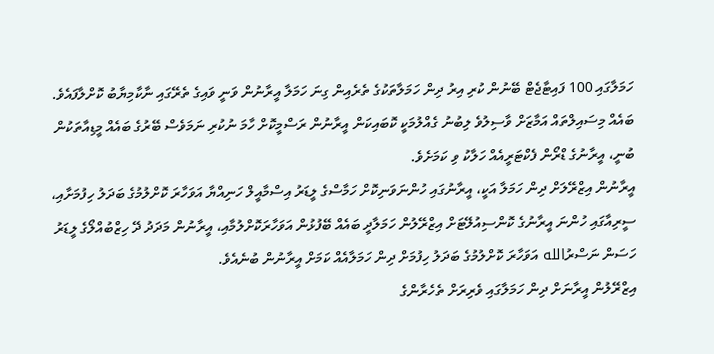ހަމަލާގައި 100 ފައިޓާޖެޓް ބޭނުން ކުރި އިރު ދިން ހަމަލާތަކުގެ ތެރެއިން ގިނަ ހަމަލާ އީރާނުން ވަނީ ވައިގެ ތެރޭގައި ނާކާމިޔާބު ކޮށްލާފައެވެ. ބައެއް މިސައިލްތައް އަމާޒަށް ވާސިލުވެ ލިބުނު ގެއްލުމަކީ ކޮބައިކަން އީރާނުން ރަސްމީކޮށް ހާމަ ނުކުރި ނަމަވެސް ބޭރުގެ ބައެއް މީޑިއާތަކުން ބުނީ، އީރާނުގެ ޑްރޯން ފެކްޓަރީއެއް ހަލާކު ވި ކަމަށެވެ.
އީރާނުން އިޒްރޭލަށް ދިން ހަމަލާ އަކީ، އީރާނުގައި ހުންނަވަނިކޮށް ހަމާސްގެ ލީޑަރު އިސްމާއީލް ހަނިއްޔާ އަވަހާރަ ކޮށްލުމުގެ ބަދަލު ހިފުމަށާއި، ސީރިއާގައި ހުންނަ އީރާނުގެ ކޮންސިއުލޭޓަށް އިޒްރޭލުން ހަމަލާދީ ބައެއް ބޭފުޅުން އަވަހާރަކޮށްލުމާއި، އީރާނުން މަދަދު ދޭ ހިޒްބުއްލޯގެ ލީޑަރު ހަސަން ނަސްރުالله އަވަހާރަ ކޮށްލުމުގެ ބަދަލު ހިފުމަށް ދިން ހަމަލާއެއް ކަމަށް އީރާނުން ބުނެއެވެ.
އިޒްރޭލުން އީރާނަށް ދިން ހަމަލާގައި ވެރިރަށް ތެހެރާންގެ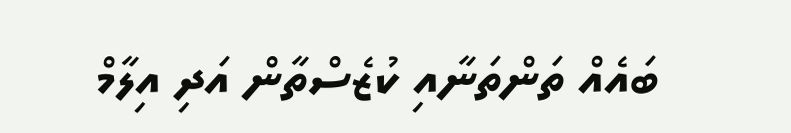ބައެއް ތަންތަނާއި ކުޒެސްތާން އަދި އިލާމް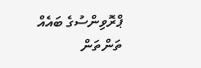ޕްރޮވިންސުގެ ބައެއް ތަންތަން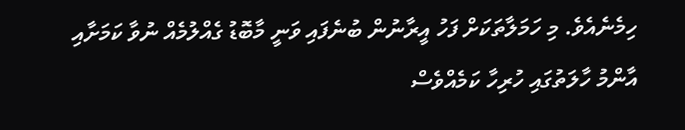ހިމެނެއެވެ. މި ހަމަލާތަކަށް ފަހު އީރާނުން ބުނެފައި ވަނީ މާބޮޑު ގެއްލުމެއް ނުވާ ކަމަށާއި އާންމު ހާލަތުގައި ހުރިހާ ކަމެއްވެސް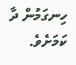ހިނގަމުން ދާ ކަމަށެވެ.